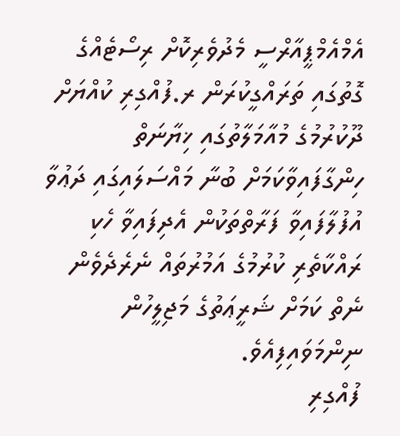އެމްއެމްޕީއާރްސީ މެދުވެރިކޮށް ރިސޯޓެއްގެ ގޮތުގައި ތަރައްގީކުރަން ރ.ފުއްގިރި ކުއްޔަށް ދޫކުރުމުގެ މުއާމަލާތުގައި ޚިޔާނަތް ހިންގާފައިވާކަމަށް ބުނާ މައްސަލައިގައި ދަޢުވާ އުފުލާފައިވާ ފަރާތްތަކުން އެދިފައިވާ ހެކި ރައްކާތެރި ކުރުމުގެ އަމުރުތައް ނެރެދެވެން ނެތް ކަމަށް ޝަރީޢަތުގެ މަޖިލީހުން ނިންމަވައިފިއެވެ.
ފުއްގިރި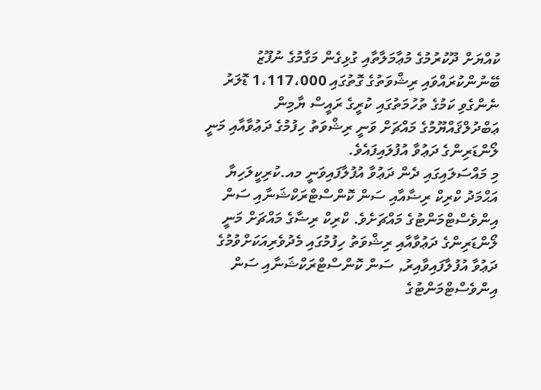ކުއްޔަށް ދޫކުރުމުގެ މުޢާމަލާތާއި ގުޅިގެން މަގާމުގެ ނުފޫޒު ބޭނުންކުރައްވައި ރިޝްވަތުގެ ގޮތުގައި 1،117،000 ޑޮލަރު ނެންގެވި ކަމުގެ ތުހުމަތުގައި ކުރީގެ ރައީސް ޔާމިން ޢަބްދުލްޤައްޔޫމުގެ މައްޗަށް ވަނީ ރިޝްވަތު ހިފުމުގެ ދަޢުވާއާއި މަނީ ލޯންޑަރިންގެ ދަޢުވާ އުފުލައިފައެވެ.
މި މައްސަލައިގައި ދެން ދަޢުވާ އުފުލާފައިވަނީ މއ.ކުރިކީލަހިޔާ އަޙްމަދު ކްރިކް ރިޟާއާއި ސަން ކޮންސްޓްރަކްޝަނާއި ސަން އިންވެސްޓްމަންޓުގެ މައްޗަށެވެ. ކްރިކް ރިޟާގެ މައްޗަށް މަނީ ލޯންޑަރިންގެ ދަޢުވާއާއި ރިޝްވަތު ހިފުމުގައި މެދުވެރިއަކަށްވުމުގެ ދަޢުވާ އުފުލާފައިވާއިރު, ސަން ކޮންސްޓްރަކްޝަނާއި ސަން އިންވެސްޓްމަންޓުގެ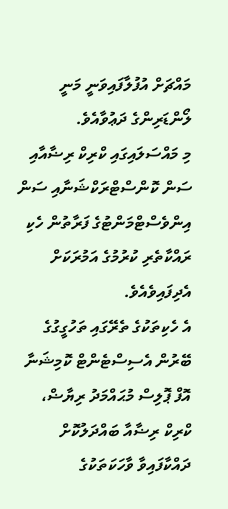މައްޗަށް އުފުލާފައިވަނީ މަނީ ލޯންޑަރިންގެ ދަޢުވާއެވެ.
މި މައްސަލައިގައި ކްރިކް ރިޟާއާއި ސަން ކޮންސްޓްރަކްޝަނާއި ސަން އިންވެސްޓްމަންޓުގެ ފަރާތުން ހެކި ރައްކާތެރި ކުރުމުގެ އަމުރަކަށް އެދިފައިވެއެވެ.
އެ ހެކިތަކުގެ ތެރޭގައި ތަހުގީގުގެ ބޭރުން އެސިސްޓެންޓް ކޮމިޝަނާ އޮފް ޕޮލިސް މުޙައްމަދު ރިޔާޟް، ކްރިކް ރިޟާއާ ބައްދަލުކޮށް ދައްކާފައިވާ ވާހަކަތަކުގެ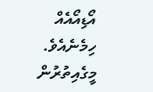އޯޑިއޯއެއް ހިމެނެއެވެ. މީގެއިތުރުން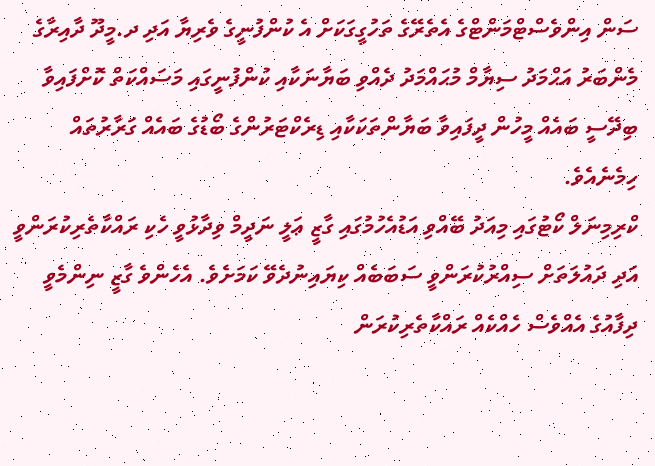ސަން އިންވެސްޓްމަންޓްގެ އެތެރޭގެ ތަހުގީގަކަށް އެ ކުންފުނީގެ ވެރިޔާ އަދި ދ.މީދޫ ދާއިރާގެ މެންބަރު އަޙްމަދު ސިޔާމް މުޙައްމަދު ދެއްވި ބަޔާނަކާއި ކުންފުނީގައި މަސައްކަތް ކޮށްފައިވާ ބިދޭސީ ބައެއް މީހުން ދީފައިވާ ބަޔާންތަކަކާއި ޑިރެކްޓަރުންގެ ބޯޑުގެ ބައެއް ގަރާރުތައް ހިމެނެއެވެ.
ކްރިމިނަލް ކޯޓުގައި މިއަދު ބޭއްވި އަޑުއެހުމުގައި ގާޒީ ޢަލީ ނަދީމް ވިދާޅުވީ ހެކި ރައްކާތެރިކުރަންވީ އަދި ދައުލަތަށް ސިއްރުކުރަންވީ ސަބަބެއް ކިޔައިނުދެވޭ ކަމަށެވެ. އެހެންވެ ގާޒީ ނިންމެވީ ދިފާއުގެ އެއްވެސް ހެއްކެއް ރައްކާތެރިކުރަން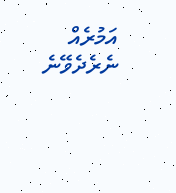އަމުރެއް ނެރެދެވޭނެ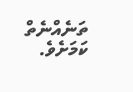ތަނެއްނެތް ކަމަށެވެ.